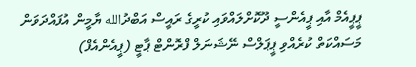ޕީޕީއެމް އާއި ޕީއެންސީ ދޫކޮށްލައްވައި ކުރީގެ ރައީސް އަބްދުالله ޔާމީން އުފައްދަވަން މަސައްކަތް ކުރެއްވި ޕީޕަލްސް ނޭޝަނަލް ފްރޮންޓް ޕާޓީ (ޕީއެންއެފް)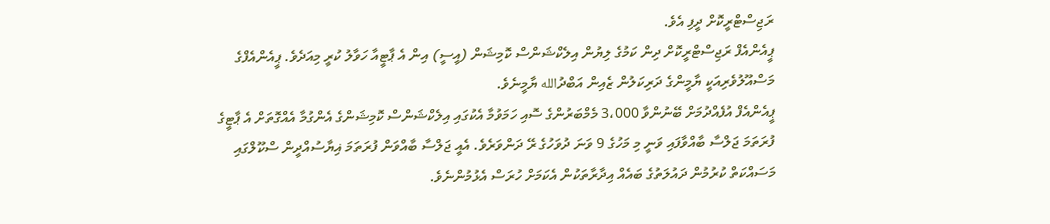ރަޖިސްޓްރީކޮށް ދީފި އެވެ.
ޕީއެންއެފް ރަޖިސްޓްރީކޮށް ދިން ކަމުގެ ލިޔުން އިލެކްޝަންސް ކޮމިޝަން (އީސީ) އިން އެ ޕާޓީއާ ހަވާލު ކުރީ މިއަދެވެ. ޕީއެންއެފްގެ މަސްއޫލުވެރިއަކީ ޔާމީންގެ ދަރިކަލުން ޒެއިން އަބްދުالله ޔާމީނެވެ.
ޕީއެންއެފް އުފެއްދުމަށް ބޭނުންވާ 3،000 މެމްބަރުންގެ ސޮއި ހަމަވުމާ އެކުގައި އިލެކްޝަންސް ކޮމިޝަންގެ އެންގުމާ އެއްގޮތަށް އެ ޕާޓީގެ ފުރަތަމަ ޖަލްސާ ބާއްވާފައި ވަނީ މި މަހުގެ 9 ވަނަ ދުވަހުގެ ރޭ ދަންވަރެވެ. އެއީ ޖަލްސާ ބާއްވަން ފުރަތަމަ ޣިޔާސުއްދީން ސްކޫލްގައި މަސައްކަތް ކުރުމުން ދައުލަތުގެ ބައެއް އިދާރާތަކުން އެކަމަށް ހުރަސް އެޅުމުންނެވެ.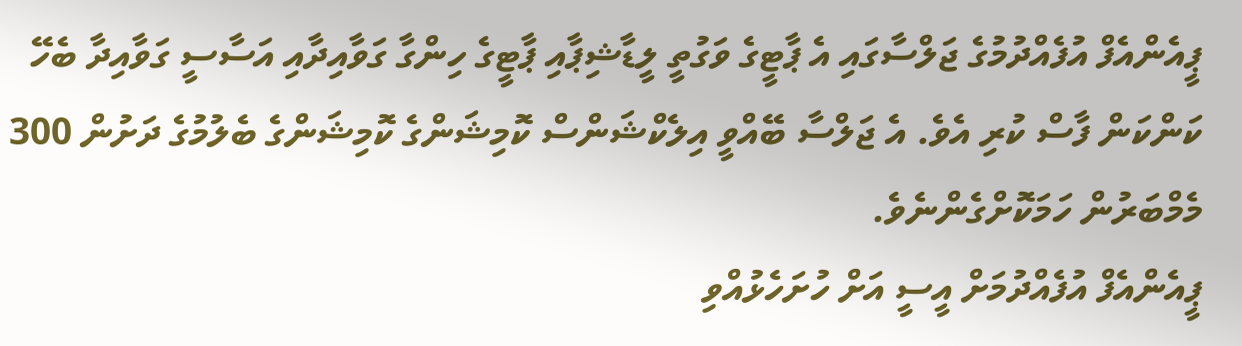ޕީއެންއެފް އުފެއްދުމުގެ ޖަލްސާގައި އެ ޕާޓީގެ ވަގުތީ ލީޑާޝިޕާއި ޕާޓީގެ ހިންގާ ގަވާއިދާއި އަސާސީ ގަވާއިދާ ބެހޭ ކަންކަން ފާސް ކުރި އެވެ. އެ ޖަލްސާ ބޭއްވީ އިލެކްޝަންސް ކޮމިޝަންގެ ކޮމިޝަންގެ ބެލުމުގެ ދަށުން 300 މެމްބަރުން ހަމަކޮށްގެންނެވެ.
ޕީއެންއެފް އުފެއްދުމަށް އީސީ އަށް ހުށަހެޅުއްވި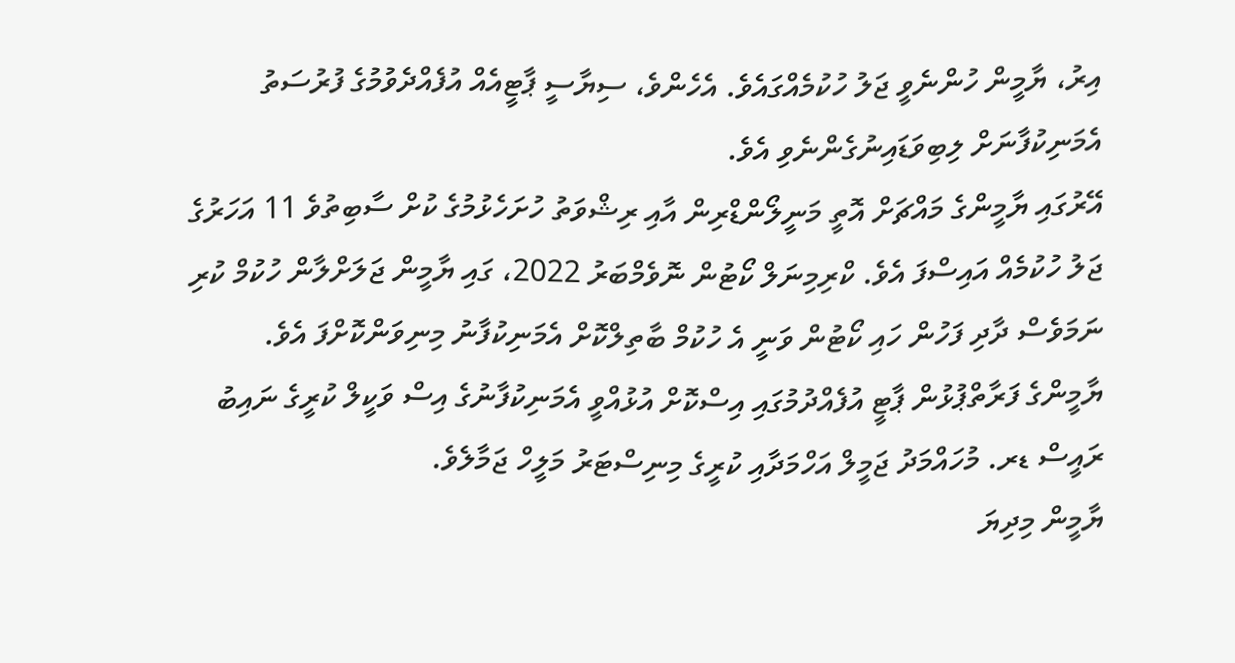އިރު، ޔާމީން ހުންނެވީ ޖަލު ހުކުމެއްގައެވެ. އެހެންވެ، ސިޔާސީ ޕާޓީއެއް އުފެއްދެވުމުގެ ފުރުސަތު އެމަނިކުފާނަށް ލިބިވަޑައިނުގެންނެވި އެވެ.
އޭރުގައި ޔާމީންގެ މައްޗަށް އޮތީ މަނީލޯންޑްރިން އާއި ރިޝްވަތު ހުށަހެޅުމުގެ ކުށް ސާބިތުވެ 11 އަހަރުގެ ޖަލު ހުކުމެއް އައިސްފަ އެވެ. ކްރިމިނަލް ކޯޓުން ނޮވެމްބަރު 2022، ގައި ޔާމީން ޖަލަށްލާން ހުކުމް ކުރި ނަމަވެސް ދާދި ފަހުން ހައި ކޯޓުން ވަނީ އެ ހުކުމް ބާތިލްކޮށް އެމަނިކުފާނު މިނިވަންކޮށްފަ އެވެ.
ޔާމީންގެ ފަރާތްޕުޅުން ޕާޓީ އުފެއްދުމުގައި އިސްކޮށް އުޅުއްވީ އެމަނިކުފާނުގެ އިސް ވަކީލް ކުރީގެ ނައިބު ރައީސް ޑރ. މުހައްމަދު ޖަމީލް އަހްމަދާއި ކުރީގެ މިނިސްޓަރު މަލީހް ޖަމާލެވެ.
ޔާމީން މިދިޔަ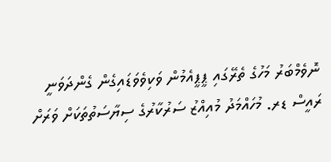ނޮވެމްބަރު މަހުގެ ތެރޭގައި ޕީޕީއެމުން ވަކިވެވަޑައިގެން ގެންދަވަނީ ރައީސް ޑރ. މުހައްމަދު މުއިއްޒު ސަރުކާރުގެ ސިޔާސަތުތަކަށް ވަރަށް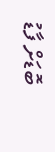ބޮޑަށް ފާޑު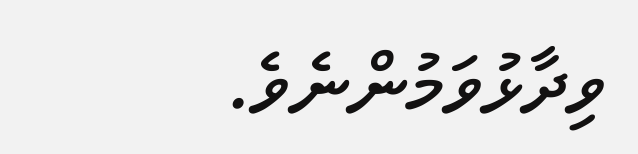ވިދާޅުވަމުންނެވެ.